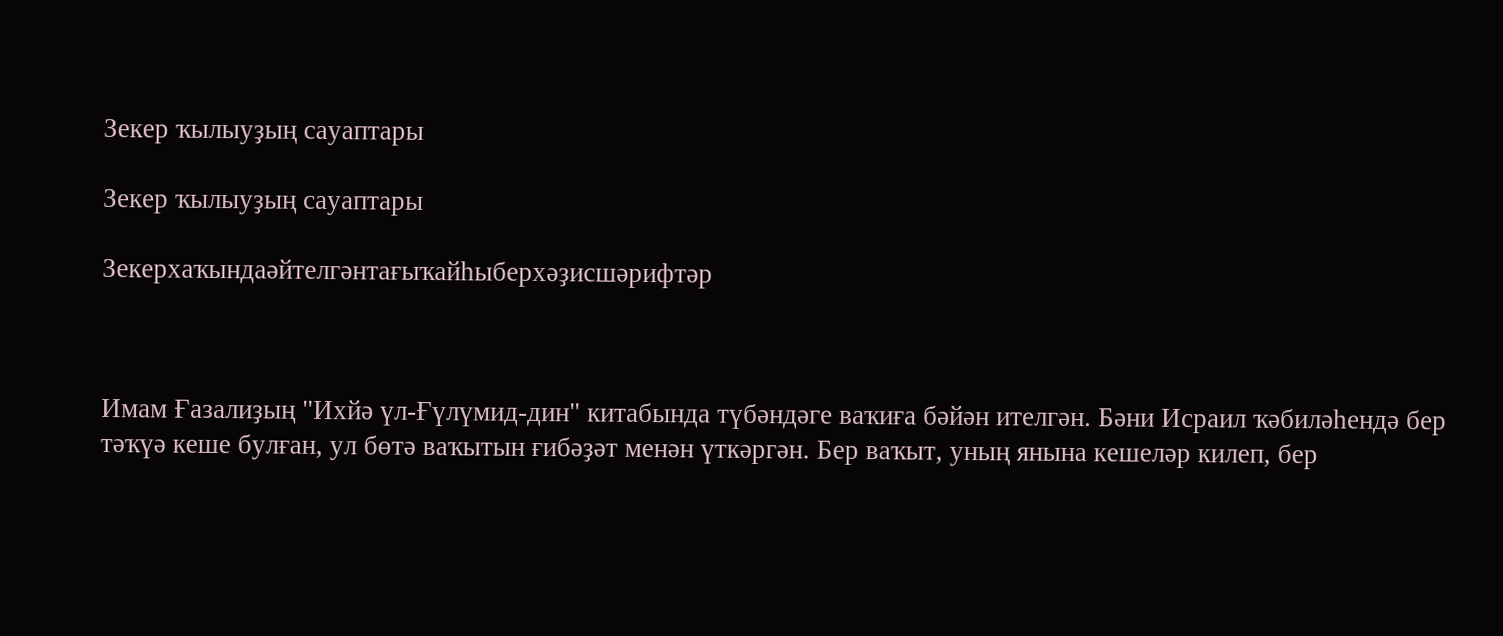Зекер ҡылыуҙың сауаптары

Зекер ҡылыуҙың сауаптары

Зекерхаҡындаәйтелгәнтағыҡайһыберхәҙисшәрифтәр



Имам Ғазалиҙың "Ихйә үл-Ғүлүмид-дин" китабында түбәндәге ваҡиға бәйән ителгән. Бәни Исраил ҡәбиләһендә бер тәҡүә кеше булған, ул бөтә ваҡытын ғибәҙәт менән үткәргән. Бер ваҡыт, уның янына кешеләр килеп, бер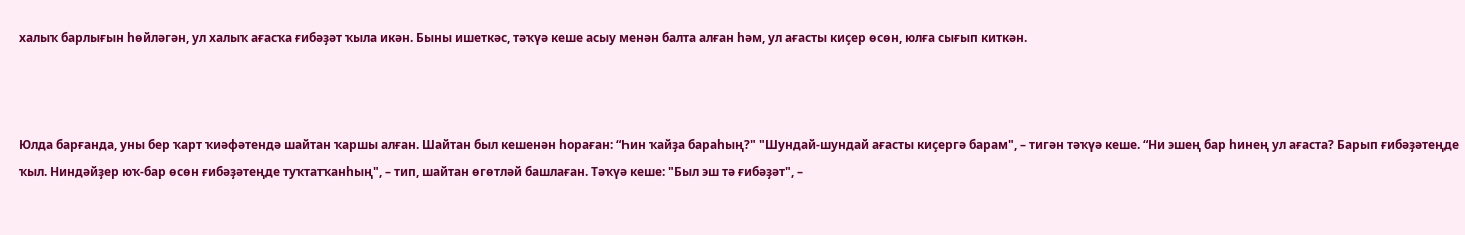халыҡ барлығын һөйләгән, ул халыҡ ағасҡа ғибәҙәт ҡыла икән. Быны ишеткәс, тәҡүә кеше асыу менән балта алған һәм, ул ағасты киҫер өсөн, юлға сығып киткән.



Юлда барғанда, уны бер ҡарт ҡиәфәтендә шайтан ҡаршы алған. Шайтан был кешенән һораған: “Һин ҡайҙа бараһың?" "Шундай-шундай ағасты киҫергә барам", – тигән тәҡүә кеше. “Ни эшең бар һинең ул ағаста? Барып ғибәҙәтеңде ҡыл. Ниндәйҙер юҡ-бар өсөн ғибәҙәтеңде туҡтатҡанһың", – тип, шайтан өгөтләй башлаған. Тәҡүә кеше: "Был эш тә ғибәҙәт", –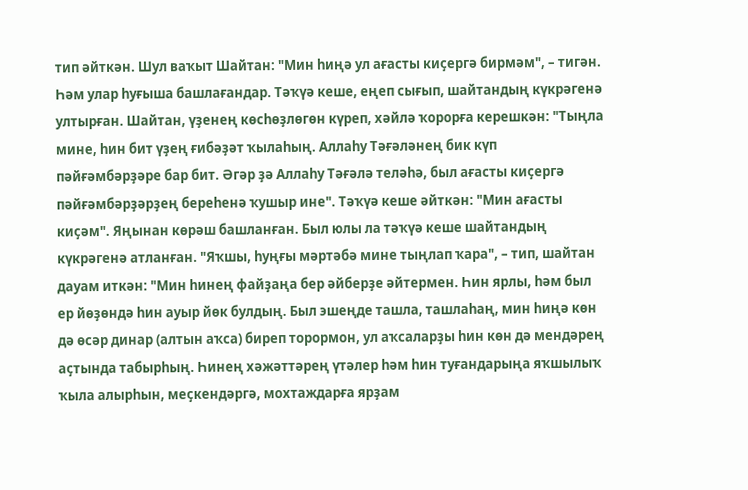тип әйткән. Шул ваҡыт Шайтан: "Мин һиңә ул ағасты киҫергә бирмәм", – тигән. Һәм улар һуғыша башлағандар. Тәҡүә кеше, еңеп сығып, шайтандың күкрәгенә ултырған. Шайтан, үҙенең көсһөҙлөгөн күреп, хәйлә ҡорорға керешкән: "Тыңла мине, һин бит үҙең ғибәҙәт ҡылаһың. Аллаһу Тәғәләнең бик күп пәйғәмбәрҙәре бар бит. Әгәр ҙә Аллаһу Тәғәлә теләһә, был ағасты киҫергә пәйғәмбәрҙәрҙең береһенә ҡушыр ине". Тәҡүә кеше әйткән: "Мин ағасты киҫәм". Яңынан көрәш башланған. Был юлы ла тәҡүә кеше шайтандың күкрәгенә атланған. "Яҡшы, һуңғы мәртәбә мине тыңлап ҡара", – тип, шайтан дауам иткән: "Мин һинең файҙаңа бер әйберҙе әйтермен. Һин ярлы, һәм был ер йөҙөндә һин ауыр йөк булдың. Был эшеңде ташла, ташлаһаң, мин һиңә көн дә өсәр динар (алтын аҡса) биреп торормон, ул аҡсаларҙы һин көн дә мендәрең аҫтында табырһың. Һинең хәжәттәрең үтәлер һәм һин туғандарыңа яҡшылыҡ ҡыла алырһын, меҫкендәргә, мохтаждарға ярҙам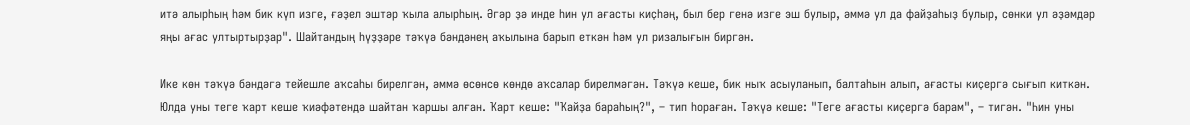итә алырһың һәм бик күп изге, ғәҙел эштәр ҡыла алырһың. Әгәр ҙә инде һин ул ағасты киҫһәң, был бер генә изге эш булыр, әммә ул да файҙаһыҙ булыр, сөнки ул әҙәмдәр яңы ағас ултыртырҙар". Шайтандың һүҙҙәре тәҡүә бәндәнең аҡылына барып еткән һәм ул ризалығын биргән.

Ике көн тәҡүә бәндәгә тейешле аҡсаһы бирелгән, әммә өсөнсө көндө аҡсалар бирелмәгән. Тәҡүә кеше, бик ныҡ асыуланып, балтаһын алып, ағасты киҫергә сығып киткән. Юлда уны теге ҡарт кеше ҡиәфәтендә шайтан ҡаршы алған. Ҡарт кеше: "Ҡайҙа бараһың?", – тип һораған. Тәҡүә кеше: "Теге ағасты киҫергә барам", – тигән. "Һин уны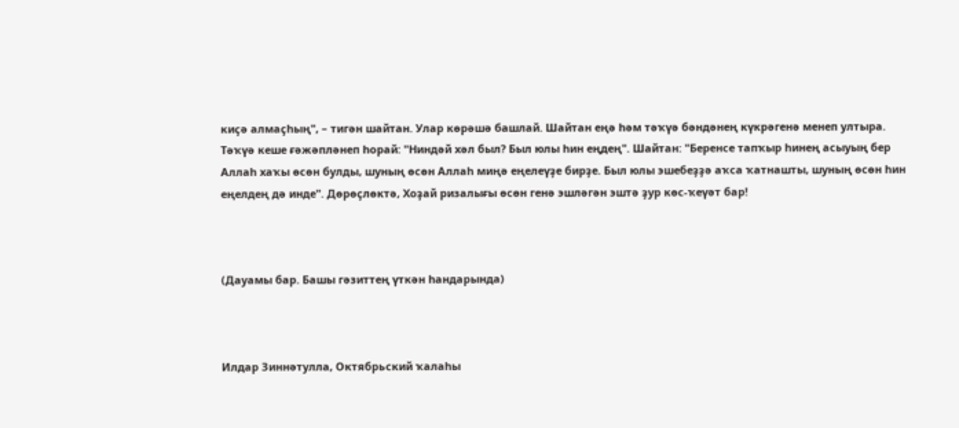киҫә алмаҫһың", – тигән шайтан. Улар көрәшә башлай. Шайтан еңә һәм тәҡүә бәндәнең күкрәгенә менеп ултыра. Тәҡүә кеше ғәжәпләнеп һорай: "Ниндәй хәл был? Был юлы һин еңдең". Шайтан: "Беренсе тапҡыр һинең асыуың бер Аллаһ хаҡы өсөн булды, шуның өсөн Аллаһ миңә еңелеүҙе бирҙе. Был юлы эшебеҙҙә аҡса ҡатнашты, шуның өсөн һин еңелдең дә инде". Дөрөҫлөктә, Хоҙай ризалығы өсөн генә эшләгән эштә ҙур көс-ҡеүәт бар!



(Дауамы бар. Башы гәзиттең үткән һандарында)



Илдар Зиннәтулла, Октябрьский ҡалаһы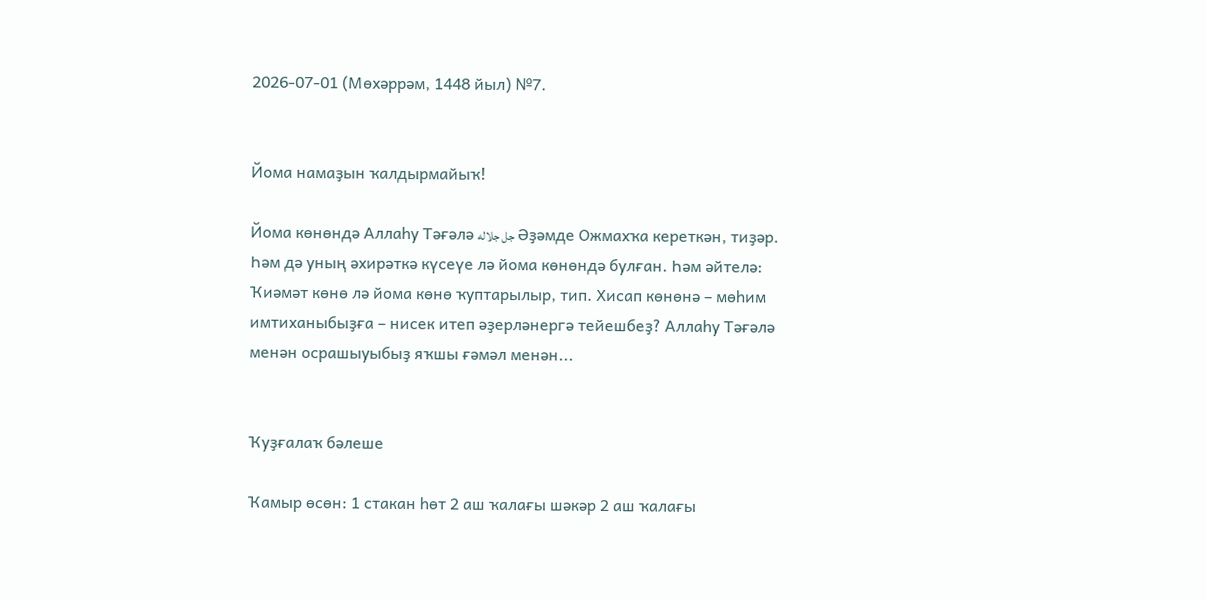2026-07-01 (Мөхәррәм, 1448 йыл) №7.


Йома намаҙын ҡалдырмайыҡ!

Йома көнөндә Аллаһу Тәғәлә جل جلاله Әҙәмде Ожмахҡа кереткән, тиҙәр. Һәм дә уның әхирәткә күсеүе лә йома көнөндә булған. Һәм әйтелә: Ҡиәмәт көнө лә йома көнө ҡуптарылыр, тип. Хисап көнөнә – мөһим имтиханыбыҙға – нисек итеп әҙерләнергә тейешбеҙ? Аллаһу Тәғәлә менән осрашыуыбыҙ яҡшы ғәмәл менән...


Ҡуҙғалаҡ бәлеше

Ҡамыр өсөн: 1 стакан һөт 2 аш ҡалағы шәкәр 2 аш ҡалағы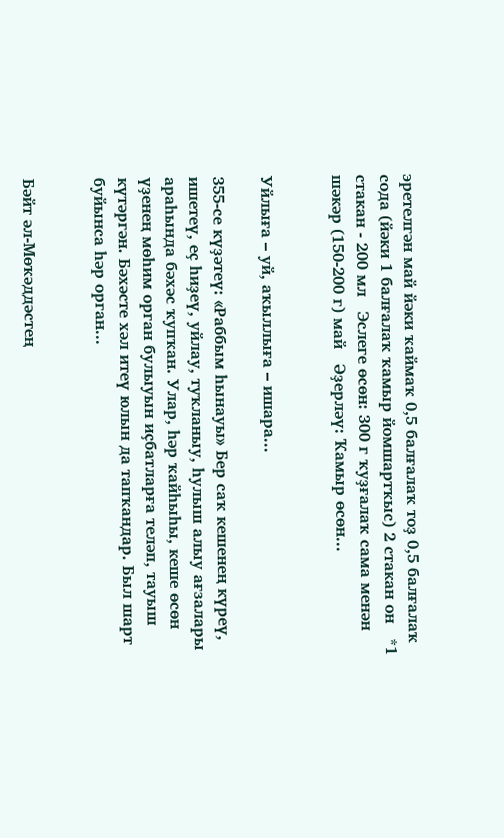эретелгән май йәки ҡаймаҡ 0,5 балғалаҡ тоҙ 0,5 балғалаҡ сода (йәки 1 балғалаҡ ҡамыр йомшартҡыс) 2 стакан он   *1 стакан - 200 мл   Эслеге өсөн: 300 г ҡуҙғалаҡ сама менән шәкәр (150-200 г) май   Әҙерләү: Ҡамыр өсөн...


Уйлыға – уй, аҡыллыға – ишара...

355-се күҙәтеү: «Раббым һынауы» Бер саҡ кешенең күреү, ишетеү, еҫ һиҙеү, уйлау, туҡланыу, һулыш алыу ағзалары араһында бәхәс ҡупҡан. Улар, һәр ҡайһыһы, кеше өсөн үҙенең мөһим орган булыуын иҫбатларға теләп, тауыш күтәргән. Бәхәсте хәл итеү юлын да тапҡандар. Был шарт буйынса һәр орган...


Бәйт әл-Мөҡәддәстең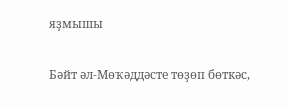яҙмышы

Бәйт әл-Мөҡәддәсте төҙөп бөткәс,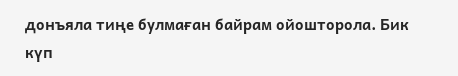донъяла тиңе булмаған байрам ойошторола. Бик күп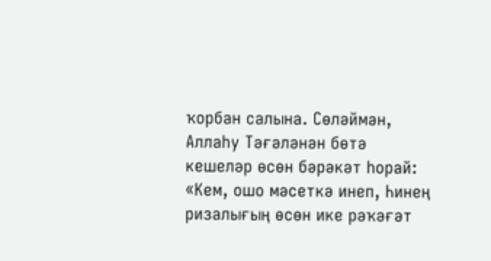ҡорбан салына. Сөләймән, Аллаһу Тәғәләнән бөтә кешеләр өсөн бәрәкәт һорай: «Кем, ошо мәсеткә инеп, Һинең ризалығың өсөн ике рәҡәғәт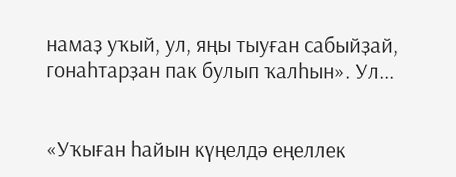намаҙ уҡый, ул, яңы тыуған сабыйҙай, гонаһтарҙан пак булып ҡалһын». Ул...


«Уҡыған һайын күңелдә еңеллек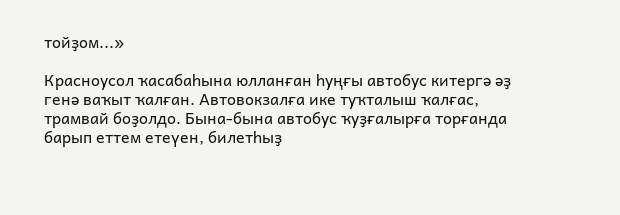тойҙом...»

Красноусол ҡасабаһына юлланған һуңғы автобус китергә әҙ генә ваҡыт ҡалған. Автовокзалға ике туҡталыш ҡалғас, трамвай боҙолдо. Бына-бына автобус ҡуҙғалырға торғанда барып еттем етеүен, билетһыҙ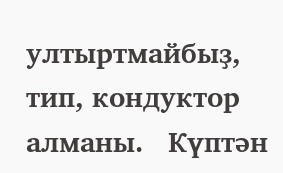ултыртмайбыҙ, тип, кондуктор алманы.   Күптән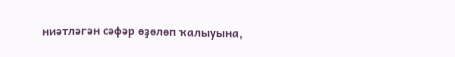ниәтләгән сәфәр өҙөлөп ҡалыуына,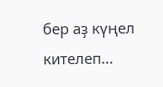бер аҙ күңел кителеп...